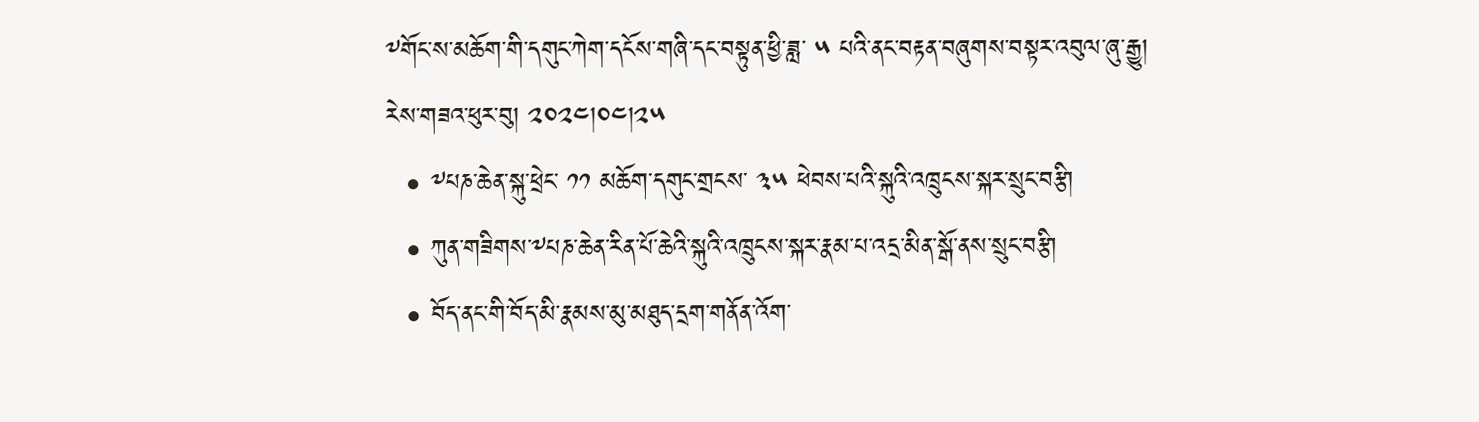༸གོང་ས་མཆོག་གི་དགུང་ཀེག་དངོས་གཞི་དང་བསྟུན་ཕྱི་ཟླ་ ༥ པའི་ནང་བརྟན་བཞུགས་བསྟར་འབུལ་ཞུ་རྒྱུ།
རེས་གཟའ་ཕུར་བུ། ༢༠༢༤།༠༤།༢༥
  • ༸པཎ་ཆེན་སྐུ་ཕྲེང་ ༡༡ མཆོག་དགུང་གྲངས་ ༣༥ ཕེབས་པའི་སྐུའི་འཁྲུངས་སྐར་སྲུང་བརྩི།
  • ཀུན་གཟིགས་༸པཎ་ཆེན་རིན་པོ་ཆེའི་སྐུའི་འཁྲུངས་སྐར་རྣམ་པ་འདྲ་མིན་སྒོ་ནས་སྲུང་བརྩི།
  • བོད་ནང་གི་བོད་མི་རྣམས་མུ་མཐུད་དྲག་གནོན་འོག་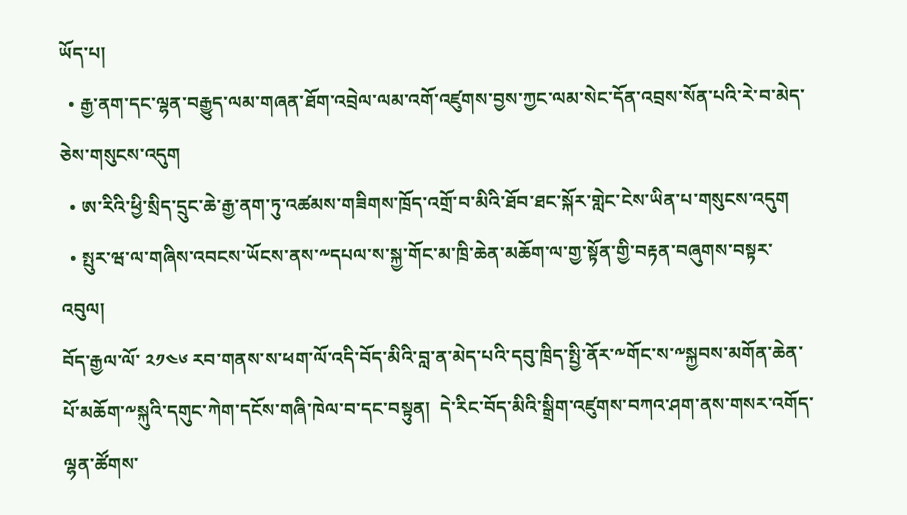ཡོད་པ།
  • རྒྱ་ནག་དང་ལྷན་བརྒྱུད་ལམ་གཞན་ཐོག་འབྲེལ་ལམ་འགོ་འཛུགས་བྱས་ཀྱང་ལམ་སེང་དོན་འབྲས་སོན་པའི་རེ་བ་མེད་ཅེས་གསུངས་འདུག
  • ཨ་རིའི་ཕྱི་སྲིད་དྲུང་ཆེ་རྒྱ་ནག་ཏུ་འཚམས་གཟིགས་ཁྲོད་འགྲོ་བ་མིའི་ཐོབ་ཐང་སྐོར་གླེང་ངེས་ཡིན་པ་གསུངས་འདུག
  • སྤུར་ཝ་ལ་གཞིས་འབངས་ཡོངས་ནས་༸དཔལ་ས་སྐྱ་གོང་མ་ཁྲི་ཆེན་མཆོག་ལ་གྱ་སྟོན་གྱི་བརྟན་བཞུགས་བསྟར་འབུལ།
བོད་རྒྱལ་ལོ་ ༢༡༤༦ རབ་གནས་ས་ཕག་ལོ་འདི་བོད་མིའི་བླ་ན་མེད་པའི་དབུ་ཁྲིད་སྤྱི་ནོར་༸གོང་ས་༸སྐྱབས་མགོན་ཆེན་པོ་མཆོག་༸སྐུའི་དགུང་ཀེག་དངོས་གཞི་ཁེལ་བ་དང་བསྟུན།  དེ་རིང་བོད་མིའི་སྒྲིག་འཛུགས་བཀའ་ཤག་ནས་གསར་འགོད་ལྷན་ཚོགས་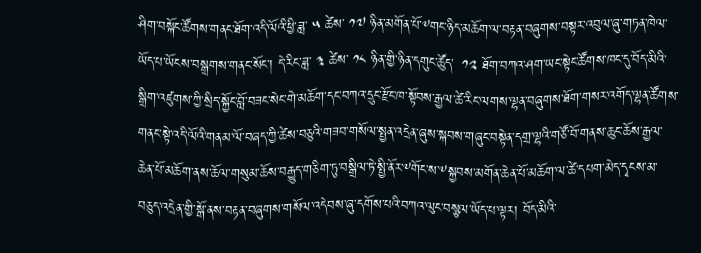ཤིག་བསྐོང་ཚོགས་གནང་ཐོག་འདི་ལོའི་ཕྱི་ཟླ་ ༥ ཚེས་ ༡༧ ཉིན་མགོན་པོ་༸གང་ཉིད་མཆོག་ལ་བརྟན་བཞུགས་བསྟར་འབུལ་ཞུ་གཏན་ཁེལ་ཡོད་པ་ཡོངས་བསྒྲགས་གནང་སོང་། དེ་རིང་ཟླ་ ༣ ཚེས་ ༡༨ ཉིན་གྱི་ཉིན་དགུང་ཚོུད་  ༡༢ ཐོག་བཀའ་ཤག་ཡང་སྟེང་ཚོགས་ཁང་དུ་བོད་མིའི་སྒྲིག་འཛུགས་ཀྱི་སྲིད་སྐྱོང་བློ་བཟང་སེང་གེ་མཆོག་དང་བཀའ་དྲུང་རྫོང་ཁ་སྟོབས་རྒྱལ་ཚེ་རིང་ལགས་ལྷན་བཞུགས་ཐོག་གསར་འགོད་ལྷན་ཚོགས་གནང་སྟེ་འདི་ལོའི་གནམ་ལོ་བཞད་ཀྱི་ཚེས་བཅུའི་གཟབ་གསོལ་སྤྱན་འདྲེན་ཞུས་སྐབས་གཞུང་བསྟེན་དགྲ་ལྷའི་གཙོ་བོ་གནས་ཆུང་ཆོས་རྒྱལ་ཆེན་པོ་མཆོག་ནས་ཆོལ་གསུམ་ཆོས་བརྒྱུད་གཅིག་ཏུ་བསྒྲིལ་ཏེ་སྤྱི་ནོར་༸གོང་ས་༸སྐྱབས་མགོན་ཆེན་པོ་མཆོག་ལ་ཚེ་དཔག་མེད་དྭངས་མ་བཅུད་འདྲེན་གྱི་སྒོ་ནས་བརྟན་བཞུགས་གསོལ་འདེབས་ཞུ་དགོས་པའི་བཀའ་ལུང་བསྩལ་ཡོད་པ་ལྟར། བོད་མིའི་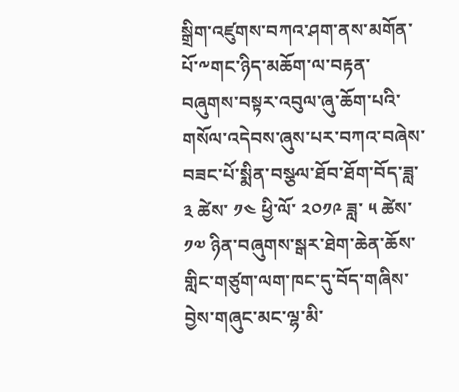སྒྲིག་འཛུགས་བཀའ་ཤག་ནས་མགོན་པོ་༸གང་ཉིད་མཆོག་ལ་བརྟན་བཞུགས་བསྟར་འབུལ་ཞུ་ཆོག་པའི་གསོལ་འདེབས་ཞུས་པར་བཀའ་བཞེས་བཟང་པོ་སྨིན་བསྩལ་ཐོབ་ཐོག་བོད་ཟླ་ ༣ ཚེས་ ༡༤ ཕྱི་ལོ་ ༢༠༡༩ ཟླ་ ༥ ཚེས་ ༡༧ ཉིན་བཞུགས་སྒར་ཐེག་ཆེན་ཆོས་གླིང་གཙུག་ལག་ཁང་དུ་བོད་གཞིས་བྱེས་གཞུང་མང་ལྷ་མི་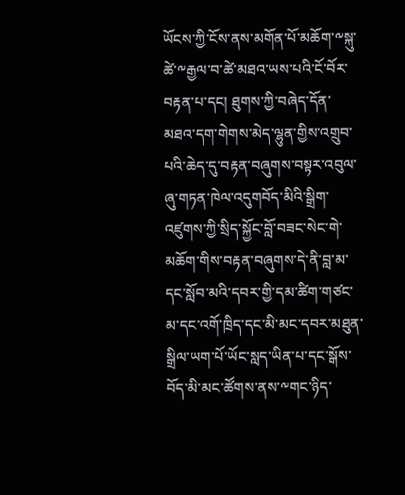ཡོངས་ཀྱི་ངོས་ནས་མགོན་པོ་མཆོག་༸སྐུ་ཚེ་༸རྒྱལ་བ་ཚེ་མཐའ་ཡས་པའི་ངོ་བོར་བརྟན་པ་དང། ཐུགས་ཀྱི་བཞེད་དོན་མཐའ་དག་གེགས་མེད་ལྷུན་གྱིས་འགྲུབ་པའི་ཆེད་དུ་བརྟན་བཞུགས་བསྟར་འབུལ་ཞུ་གཏན་ཁེལ་འདུགབོད་མིའི་སྒྲིག་འཛུགས་ཀྱི་སྲིད་སྐྱོང་བློ་བཟང་སེང་གེ་མཆོག་གིས་བརྟན་བཞུགས་དེ་ནི་བླ་མ་དང་སློབ་མའི་དབར་གྱི་དམ་ཚིག་གཙང་མ་དང་འགོ་ཁྲིད་དང་མི་མང་དབར་མཐུན་སྒྲིལ་ཡག་པོ་ཡོང་སླད་ཡིན་པ་དང་སྒོས་བོད་མི་མང་ཚོགས་ནས་༸གང་ཉིད་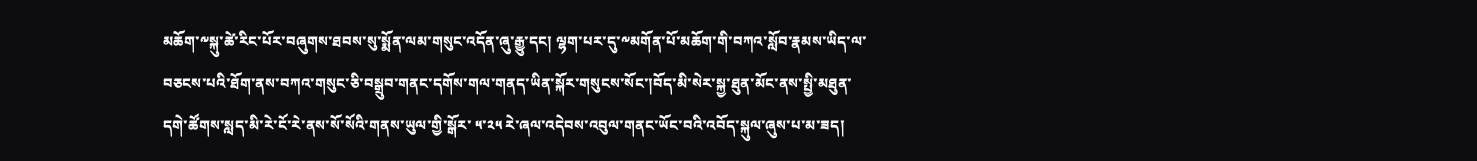མཆོག་༸སྐུ་ཚེ་རིང་པོར་བཞུགས་ཐབས་སུ་སྨོན་ལམ་གསུང་འདོན་ཞུ་རྒྱུ་དང། ལྷག་པར་དུ་༸མགོན་པོ་མཆོག་གི་བཀའ་སློབ་རྣམས་ཡིད་ལ་བཅངས་པའི་ཐོག་ནས་བཀའ་གསུང་ཅི་བསྒྲུབ་གནང་དགོས་གལ་གནད་ཡིན་སྐོར་གསུངས་སོང་།བོད་མི་སེར་སྐྱ་ཐུན་མོང་ནས་སྤྱི་མཐུན་དགེ་ཚོགས་སླད་མི་རེ་ངོ་རེ་ནས་སོ་སོའི་གནས་ཡུལ་གྱི་སྒོར་ ༥་༢༥ རེ་ཞལ་འདེབས་འབུལ་གནང་ཡོང་བའི་འབོད་སྐུལ་ཞུས་པ་མ་ཟད།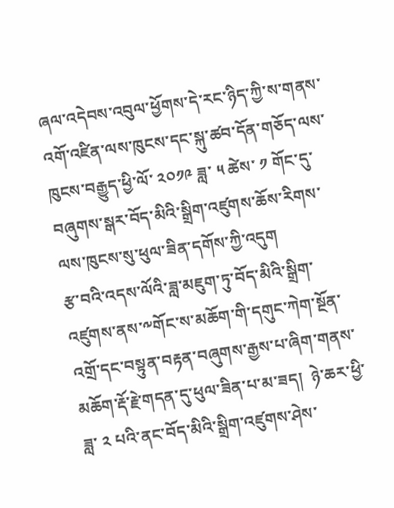ཞལ་འདེབས་འབུལ་ཕྱོགས་དེ་རང་ཉིད་ཀྱི་ས་གནས་འགོ་འཛིན་ལས་ཁུངས་དང་སྐུ་ཚབ་དོན་གཅོད་ལས་ཁུངས་བརྒྱུད་ཕྱི་ལོ་ ༢༠༡༩ ཟླ་ ༥ ཚེས་ ༡ གོང་དུ་བཞུགས་སྒར་བོད་མིའི་སྒྲིག་འཛུགས་ཆོས་རིགས་ལས་ཁུངས་སུ་ཕུལ་ཟིན་དགོས་ཀྱི་འདུག
རྩ་བའི་འདས་ལོའི་ཟླ་མཇུག་ཏུ་བོད་མིའི་སྒྲིག་འཛུགས་ནས་༸གོང་ས་མཆོག་གི་དགུང་ཀེག་སྔོན་འགྲོ་དང་བསྟུན་བརྟན་བཞུགས་རྒྱས་པ་ཞིག་གནས་མཆོག་རྡོ་རྗེ་གདན་དུ་ཕུལ་ཟིན་པ་མ་ཟད།  ཉེ་ཆར་ཕྱི་ཟླ་ ༢ པའི་ནང་བོད་མིའི་སྒྲིག་འཛུགས་ཤེས་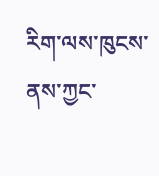རིག་ལས་ཁུངས་ནས་ཀྱང་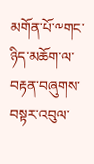མགོན་པོ་༸གང་ཉིད་མཆོག་ལ་བརྟན་བཞུགས་བསྟར་འབུལ་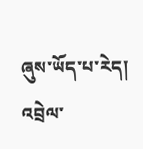ཞུས་ཡོད་པ་རེད།
འབྲེལ་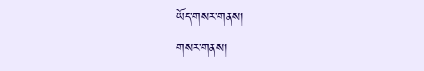ཡོད་གསར་གནས།
གསར་གནས།